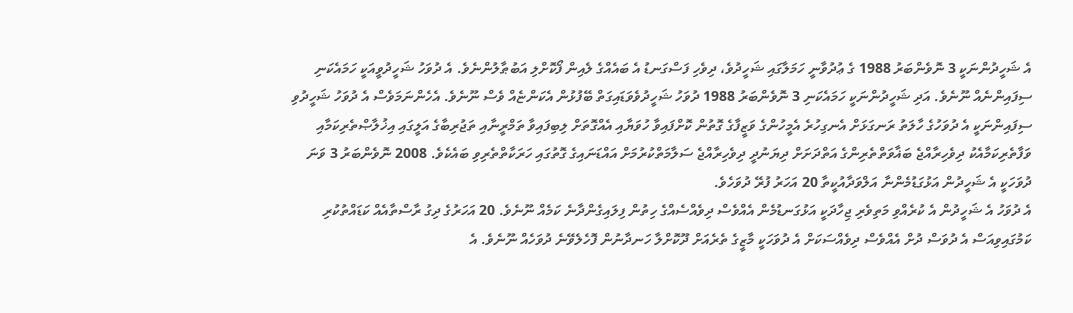އެ ޝަހީދުންނަކީ 3 ނޮވެންބަރު 1988 ގެ ޢުދުވާނީ ހަމަލާގައި ޝަހީދުވެ، ދިވެހި ފަސްގަނޑު އެ ބައެއްގެ ލެއިން ފޯކޮށްލި އަބުޠާލުންނެވެ. އެ ދުވަހު ޝަހީދުވީއަކީ ހަމައެކަނި ސިފައިންނެއް ނޫނެވެ. އަދި ޝަހީދުންނަކީ ހަމައެކަނި 3 ނޮވެންބަރު 1988 ދުވަހު ޝަހީދުވެވަޑައިގަތް ބޭފުޅުން އެކަންޏެއް ވެސް ނޫނެވެ. އެހެންނަމަވެސް އެ ދުވަހު ޝަހީދުވި ސިފައިންނަކީ އެ ދުވަހުގެ ހާލަތު ރަނގަޅަށް އެނގިހުރެ އެމީހުންގެ ވަޒީފާގެ ގޮތުން ކޮށްފައިވާ ހުވަޔާއި އެއްގޮތަށް ލިބިފައިވާ ތަމްރީނާއި ތަޖުރިބާގެ އަލީގައި އިޚުލާޞްތެރިކަމާއި ވަފާތެރިކަމާއެކު ދިވެހިރާއްޖެ ބަޣާވަތްތެރިންގެ އަތްދަށަށް ދިޔަނުދީ ދިވެހިރާއްޖެ ސަލާމަތްކުރުމަށް އައްޑަނައިގެ ގޮތުގައި ހަރަކާތްތެރިވި ބައެކެވެ. 2008 ނޮވެންބަރު 3 ވަނަ ދުވަހަކީ އެ ޝަހީދުން އަޅުގަޑުމެންނާ އަލްވަދާއުކީތާ 20 އަހަރު ފުރޭ ދުވަހެވެ.
އެ ދުވަހު އެ ޝަހީދުން އެ ކުރެއްވި މަތިވެރި ޖިހާދަކީ އަޅުގަނޑުމެން އެއްވެސް ދިވެއްސެއްގެ ހިތުން ފިލައިގެންދާނެ ކަމެއް ނޫނެވެ. 20 އަހަރުގެ ދިގު ރާސްތާއެއް ކަޑައްތުކުރި ކަމުގައިވިއަސް އެ ދުވަސް ދުށް އެއްވެސް ދިވެއްސަކަށް އެ ދުވަހަކީ މާޒީގެ ތެރެއަށް ދޫކޮށްލާ ހަނދާނުން ފޮހެލެވޭނެ ދުވަހެއް ނޫނެވެ. އެ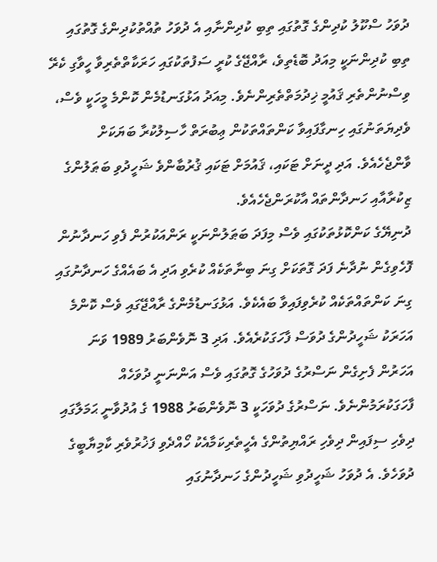ދުވަހު ސްކޫލު ކުދިންގެ ގޮތުގައި ތިބި ކުދިންނާއި އެ ދުވަހު ތުއްތުކުދިންގެ ގޮތުގައި ތިބި ކުދިންނަކީ މިއަދު ބޮޑެތިވެ، ރާއްޖޭގެ ކުރީ ސަފުތަކުގައި ހަރަކާތްތެރިވާ ހީވާގި ކެރޭ ވިސްނުންތެރި ޤައުމީ ޚިދުމަތްތެރިންނެވެ. މިއަދު އަޅުގަނޑުމެން ކޮންމެ މީހަކީ ވެސް، ވެދިޔަތަނުގައި ހިނގާފައިވާ ކަންތައްތަކުން ޢިބުރަތް ހާސިލުކުރާ ބަޔަކަށް ވާންޖެހެއެވެ. އަދި ދީނަށް ޓަކައި، ޤައުމަށް ޓަކައި ޤުރުބާންވެ ޝަހީދުވި ބަޠަލުންގެ ޒިކުރާއާއި ހަނދާންތައް އާކުރަންޖެހެއެވެ.
ދުނިޔޭގެ ކަންކޮޅުތަކުގައި ވެސް މިފަދަ ބަޠަލުންނަކީ ރަންއަކުރުން ފެވި ހަނދާނުން ފޮހެވިގެން ނުދާނެ ފަދަ ގޮތަކަށް ގިނަ ބިނާތަކެއް ކުރެވި އަދި އެ ބައެއްގެ ހަނދާނުގައި ގިނަ ކަންތައްތަކެއް ކުރެވިފައިވާ ބައެކެވެ. އަޅުގަނޑުމެންގެ ރާއްޖޭގައި ވެސް ކޮންމެ އަހަރަކު ޝަހީދުންގެ ދުވަސް ފާހަގަކުރެއެވެ. އަދި 3 ނޮވެންބަރު 1989 ވަނަ އަހަރުން ފެށިގެން ނަސްރުގެ ދުވަހުގެ ގޮތުގައި ވެސް އަންނަނީ ދުވަހެއް ފާހަގަކުރަމުންނެވެ. ނަސްރުގެ ދުވަހަކީ 3 ނޮވެންބަރު 1988 ގެ އުދުވާނީ ޙަމަލާގައި ދިވެހި ސިފައިން ދިވެހި ރައްޔިތުންގެ އެހީތެރިކަމާއެކު ހޯއްދެވި ފަޚުރުވެރި ކާމިޔާބީގެ ދުވަހެވެ. އެ ދުވަހު ޝަހީދުވި ޝަހީދުންގެ ހަނދާނުގައި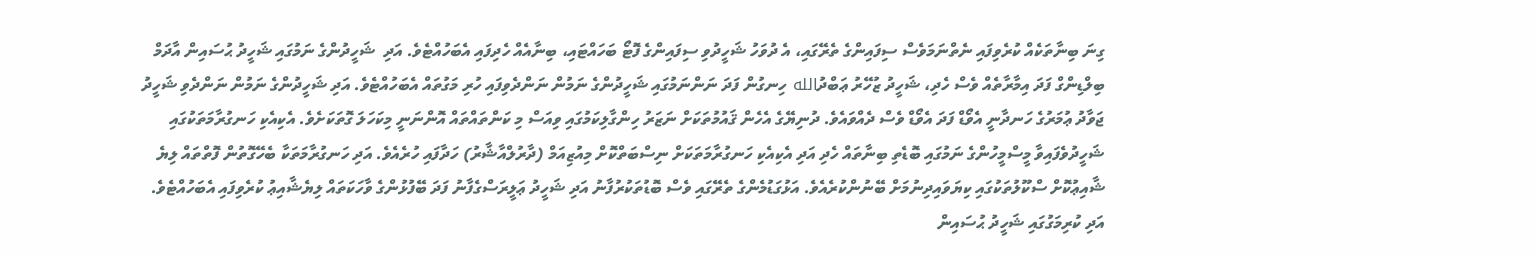ގިނަ ބިނާތަކެއް ކުރެވިފައި ނެތްނަމަވެސް ސިފައިންގެ ތެރޭގައި، އެ ދުވަހު ޝަހީދުވި ސިފައިންގެ ފޮޓޯ ބަހައްޓައި، ބިނާއެއް ހެދިފައި އެބަހުއްޓެވެ. އަދި  ޝަހީދުންގެ ނަމުގައި ޝަހީދު ޙުސައިން އާދަމް ބިލްޑިންގް ފަދަ އިމާރާތެއް ވެސް ހެދި، ޝަހީދު ޒުހޭރު ޢަބްދުالله ހިނގުން ފަދަ ނަންނަމުގައި ޝަހީދުންގެ ނަމުން ނަންދެވިފައި ހުރި މަގުތައް އެބަހުއްޓެވެ. އަދި ޝަހީދުންގެ ނަމުން ނަންދެވި ޝަހީދު ޖަވާދު ޢުމަރުގެ ހަނދާނީ އެވޯޑް ފަދަ އެވޯޑް ވެސް ދެއްވައެވެ. ދުނިޔޭގެ އެހެން ޤައުމުތަކަށް ނަޒަރު ހިންގާލިކަމުގައި ވިއަސް މި ކަންތައްތައް އޮންނަނީ މިކަހަލަ ގޮތަކަށެވެ. އެކިއެކި ހަނގުރާމަތަކުގައި ޝަހީދުވެފައިވާ މީސްމީހުންގެ ނަމުގައި ބޮޑެތި ބިނާތައް ހެދި އަދި އެކިއެކި ހަނގުރާމަތަކަށް ނިސްބަތްކޮށް މިއުޒިއަމް (ދާރުލްއާޝާރު) ހަދާފައި ހުރެއެވެ. އަދި ހަނގުރާމަތަކާ ބެހޭގޮތުން ފޮތްތައް ލިޔެ ޝާއިޢުކޮށް ސްކޫލުތަކުގައި ކިޔަވައިދިނުމަށް ބޭނުންކުރެއެވެ. އަޅުގަޑުމެންގެ ތެރޭގައި ވެސް ބޮޑުތަކުރުފާނު އަދި ޝަހީދު ޢަލީރަސްގެފާނު ފަދަ ބޭފުޅުންގެ ވާހަކަތައް ލިޔެޝާއިޢު ކުރެވިފައި އެބަހުއްޓެވެ. އަދި ކުރިމަގުގައި ޝަހީދު ޙުސައިން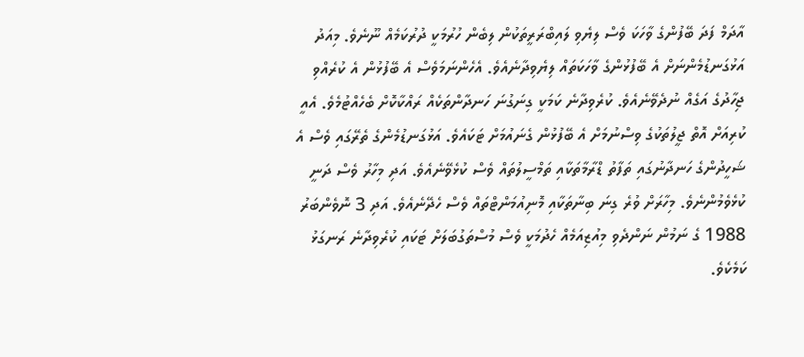އާދަމް ފަދަ ބޭފުންގެ ވާހަކަ ވެސް ލިޔެވި ލައިބްރަރީތަކުން ލިބެން ހުރުމަކީ ދުރުކަމެއް ނޫނެވެ. މިއަދު އަޅުގަނޑުމެންނަށް އެ ބޭފުޅުންގެ ވާހަކަތައް ލިޔެވިދާނެއެވެ. އެހެންނަމަވެސް އެ ބޭފުޅުން އެ ކުރެއްވި ޖިހާދުގެ އަގެއް ނުދެވޭނެއެވެ. ކުރެވިދާނެ ކަމަކީ ގިނަގުނަ ހަނދާންތަކެއް ރައްކާކޮށް ބެހެއްޓުމެވެ. އެއީ ކުރިއަށް އޮތް ޖީލުތަކުގެ ވިސްނުމަށް އެ ބޭފުޅުން ގެނައުމަށް ޓަކައެވެ. އަޅުގަނޑުމެންގެ ތެރޭގައި ވެސް އެ ޝަހީދުންގެ ހަނދާނުގައި ތަފާތު ޑްރާމާތަކާއި ތަމްސީލުތައް ވެސް ކުޅެވޭނެއެވެ. އަދި މިހާރު ވެސް ދަނީ ކުޅެވެމުންނެވެ. މިހާރަށް ވުރެ ގިނަ ބިނާތަކާއި މޮނިއުމަންޓްތައް ވެސް ހެދޭނެއެވެ. އަދި 3 ނޮވެންބަރު 1988 ގެ ނަމުން ނަންދެވި މިއުޒިއަމެއް ހެދުމަކީ ވެސް މުސްތަގުބަލަށް ޓަކައި ކުރެވިދާނެ ރަނގަޅު ކަމެކެވެ.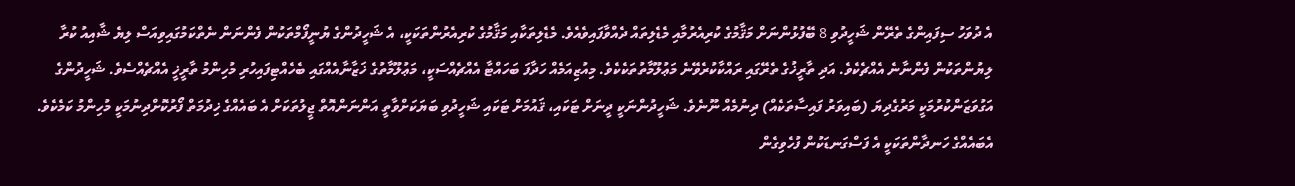އެ ދުވަހު ސިފައިންގެ ތެރޭން ޝަހީދުވި 8 ބޭފުޅުންނަށް މަޤާމުގެ ކުރިއެރުމާއި މެޑެލިތައް ދެއްވާފައިވެއެވެ. މެޑެލިތަކާއި މަޤާމުގެ ކުރިއެރުންތަކަކީ، އެ ޝަހީދުންގެ ޔުނީފޯމްތަކުން ފެންނަން ނެތްކަމުގައިވިއަސް ލިޔެ ޝާއިއު ކުރާ ލިޔުންތަކުން ފެންނާނެ އެއްޗެކެވެ. އަދި ތާރީޚުގެ ތެރޭގައި ރައްކާކުރެވޭނެ މަޢުލޫމާތުތަކެކެވެ. މިއުޒިއަމެއް ހަދާފަ ބަހައްޓާ އެއްޗެއްސަކީ، މަޢުލޫމާތުގެ ޚަޒާނާއެއްގައި ބެހެއްޓިފައިހުރި މުހިންމު ތާރީޚީ އެއްޗެއްސެވެ. ޝަހީދުންގެ އަގުވަޒަންކުރުމަކީ މަރުގެދިޔަ (ބައިވަރު ފައިސާތަކެއް) ދިނުމެއް ނޫނެވެ. ޝަހީދުންނަކީ ދީނަށް ޓަކައި، ޤައުމަށް ޓަކައި ޝަހީދުވި ބަޔަކަށްވާތީ އަންނަންއޮތް ޖީލުތަކަށް އެ ބައެއްގެ ޚިދުމަތް ފޯރުކޮށްދިނުމަކީ މުހިންމު ކަމެކެވެ. އެބައެއްގެ ހަނދާންތަކަކީ އެ ފަސްގަނޑަކުން ފުހެވިގެން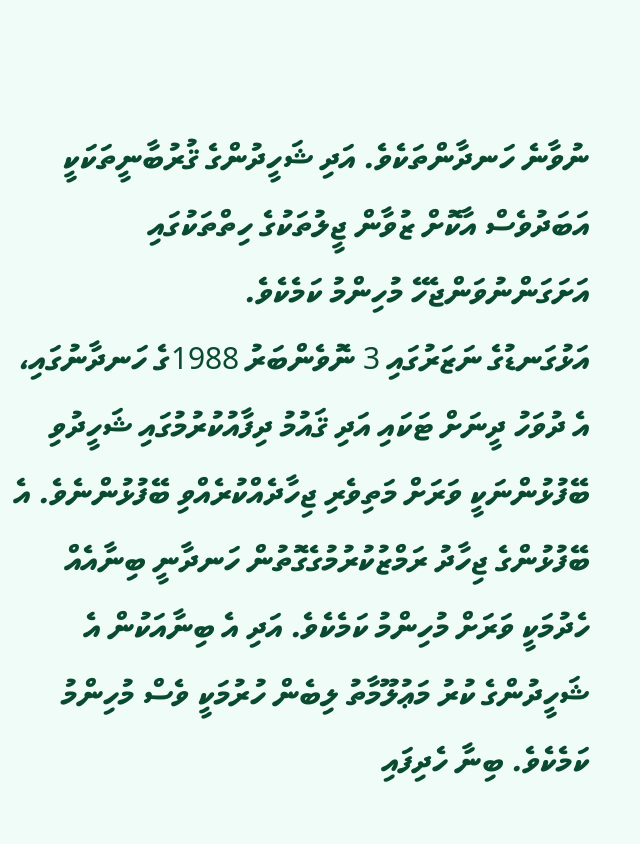ނުވާނެ ހަނދާންތަކެވެ. އަދި ޝަހީދުންގެ ޤުރުބާނީތަކަކީ އަބަދުވެސް އާކޮށް ޒުވާން ޖީލުތަކުގެ ހިތްތަކުގައި އަށަގަންނުވަންޖެހޭ މުހިންމު ކަމެކެވެ.
އަޅުގަނޑުގެ ނަޒަރުގައި 3 ނޮވެންބަރު 1988ގެ ހަނދާނުގައި، އެ ދުވަހު ދީނަށް ޓަކައި އަދި ޤައުމު ދިފާއުކުރުމުގައި ޝަހީދުވި ބޭފުޅުންނަކީ ވަރަށް މަތިވެރި ޖިހާދެއްކުރެއްވި ބޭފުޅުންނެވެ. އެ ބޭފުޅުންގެ ޖިހާދު ރަމްޒުކުރުމުގެގޮތުން ހަނދާނީ ބިނާއެއް ހެދުމަކީ ވަރަށް މުހިންމު ކަމެކެވެ. އަދި އެ ބިނާއަކުން އެ ޝަހީދުންގެ ކުރު މަޢުލޫމާތު ލިބެން ހުރުމަކީ ވެސް މުހިންމު ކަމެކެވެ. ބިނާ ހެދިފައި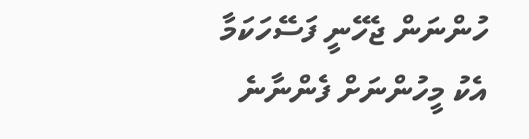ހުންނަން ޖެހޭނީ ފަސޭހަކަމާ އެކު މީހުންނަށް ފެންނާނެ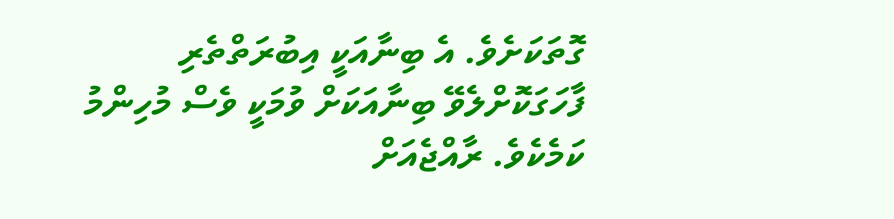ގޮތަކަށެވެ. އެ ބިނާއަކީ އިބުރަތްތެރި ފާހަގަކޮށްލެވޭ ބިނާއަކަށް ވުމަކީ ވެސް މުހިންމު ކަމެކެވެ. ރާއްޖެއަށް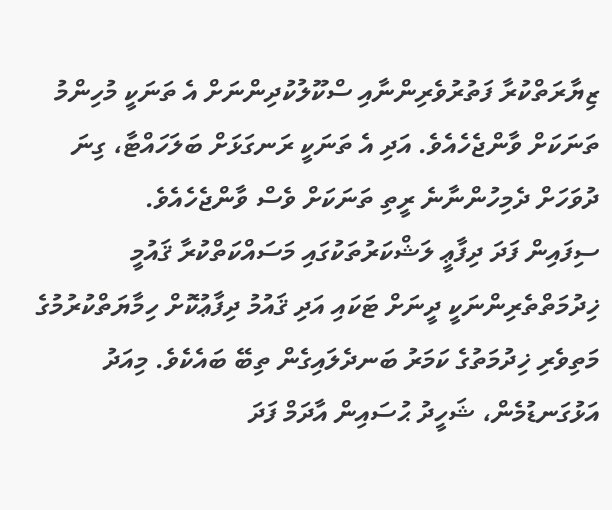ޒިޔާރަތްކުރާ ފަތުރުވެރިންނާއި ސްކޫލުކުދިންނަށް އެ ތަނަކީ މުހިންމު ތަނަކަށް ވާންޖެހެއެވެ. އަދި އެ ތަނަކީ ރަނގަޅަށް ބަލަހައްޓާ، ގިނަ ދުވަހަށް ދެމިހުންނާނެ ރީތި ތަނަކަށް ވެސް ވާންޖެހެއެވެ.
ސިފައިން ފަދަ ދިފާޢީ ލަޝްކަރުތަކުގައި މަސައްކަތްކުރާ ޤައުމީ ޚިދުމަތްތެރިންނަކީ ދީނަށް ޓަކައި އަދި ޤައުމު ދިފާޢުކޮށް ހިމާޔަތްކުރުމުގެ މަތިވެރި ޚިދުމަތުގެ ކަމަރު ބަނދެލައިގެން ތިބޭ ބައެކެވެ. މިއަދު އަޅުގަނޑުމެން، ޝަހީދު ޙުސައިން އާދަމް ފަދަ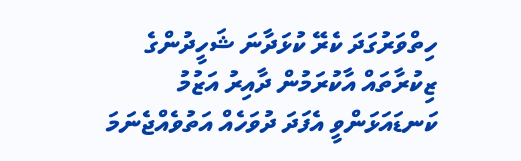ހިތްވަރުގަދަ ކެރޭ ކުޅަދާނަ ޝަހީދުންގެ ޒިކުރާތައް އާކުރަމުން ދާއިރު އަޒުމު ކަނޑައަޅަންވީ އެފަދަ ދުވަހެއް އަތުވެއްޖެނަމަ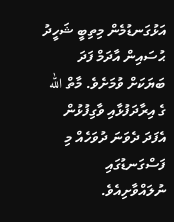އަޅުގަނޑުމެން މިތިބީ ޝަހީދު ޙުސައިން އާދަމް ފަދަ ބަޔަކަށް ވުމަށެވެ. މާތް الله ގެ އިރާދަފުޅާއި ވާގިފުޅުން އެފަދަ ދެވަނަ ދުވަހެއް މި ފަސްގަނޑުގައި ނުލައްވާށިއެވެ.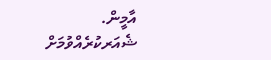އާމީން.
ޝެއަރކުރެއްވުމަށް